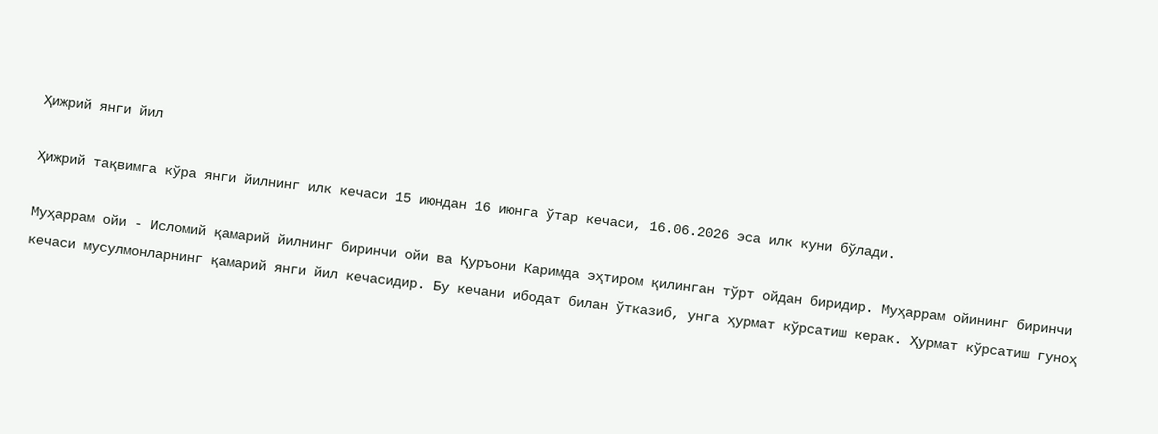Ҳижрий янги йил

Ҳижрий тақвимга кўра янги йилнинг илк кечаси 15 июндан 16 июнга ўтар кечаси, 16.06.2026 эса илк куни бўлади.

Муҳаррам ойи - Исломий қамарий йилнинг биринчи ойи ва Қуръони Каримда эҳтиром қилинган тўрт ойдан биридир. Муҳаррам ойининг биринчи кечаси мусулмонларнинг қамарий янги йил кечасидир. Бу кечани ибодат билан ўтказиб, унга ҳурмат кўрсатиш керак. Ҳурмат кўрсатиш гуноҳ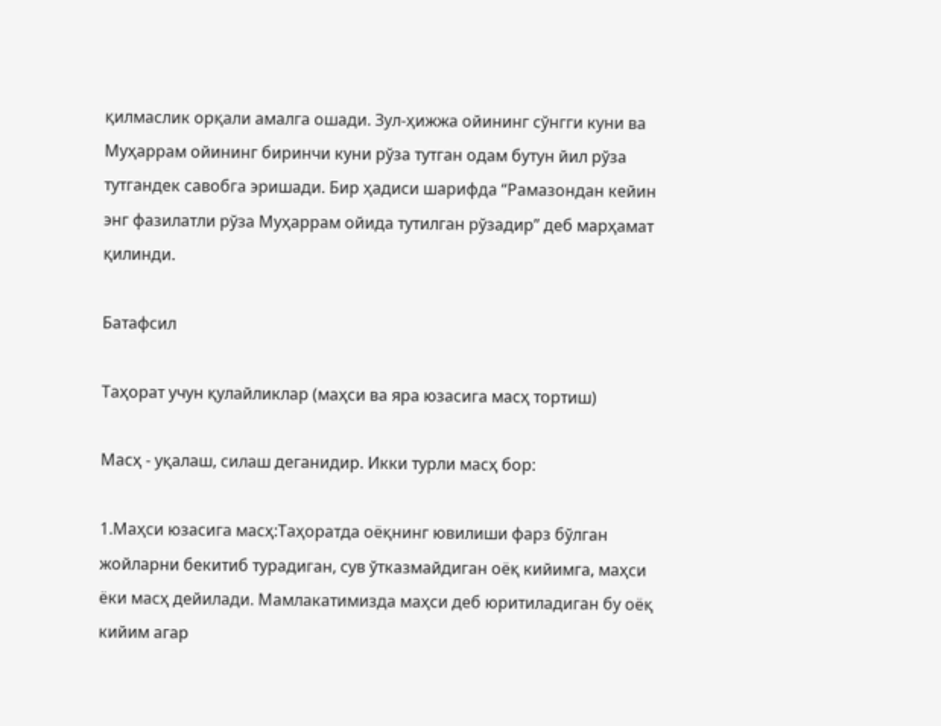қилмаслик орқали амалга ошади. Зул-ҳижжа ойининг сўнгги куни ва Муҳаррам ойининг биринчи куни рўза тутган одам бутун йил рўза тутгандек савобга эришади. Бир ҳадиси шарифда “Рамазондан кейин энг фазилатли рўза Муҳаррам ойида тутилган рўзадир” деб марҳамат қилинди.

Батафсил

Таҳорат учун қулайликлар (маҳси ва яра юзасига масҳ тортиш)

Масҳ - уқалаш, силаш деганидир. Икки турли масҳ бор:

1.Маҳси юзасига масҳ:Таҳоратда оёқнинг ювилиши фарз бўлган жойларни бекитиб турадиган, сув ўтказмайдиган оёқ кийимга, маҳси ёки масҳ дейилади. Мамлакатимизда маҳси деб юритиладиган бу оёқ кийим агар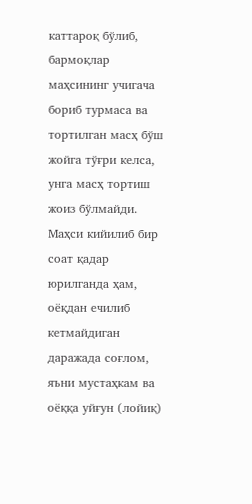каттароқ бўлиб, бармоқлар маҳсининг учигача бориб турмаса ва тортилган масҳ бўш жойга тўғри келса, унга масҳ тортиш жоиз бўлмайди. Маҳси кийилиб бир соат қадар юрилганда ҳам, оёқдан ечилиб кетмайдиган даражада соғлом, яъни мустаҳкам ва оёққа уйғун (лойиқ)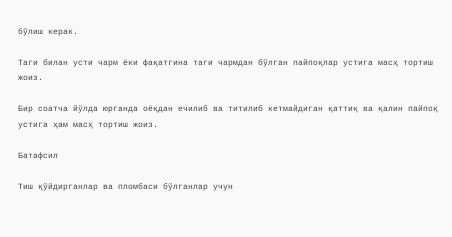бўлиш керак.

Таги билан усти чарм ёки фақатгина таги чармдан бўлган пайпоқлар устига масҳ тортиш жоиз.

Бир соатча йўлда юрганда оёқдан ечилиб ва титилиб кетмайдиган қаттиқ ва қалин пайпоқ устига ҳам масҳ тортиш жоиз.

Батафсил

Тиш қўйдирганлар ва пломбаси бўлганлар учун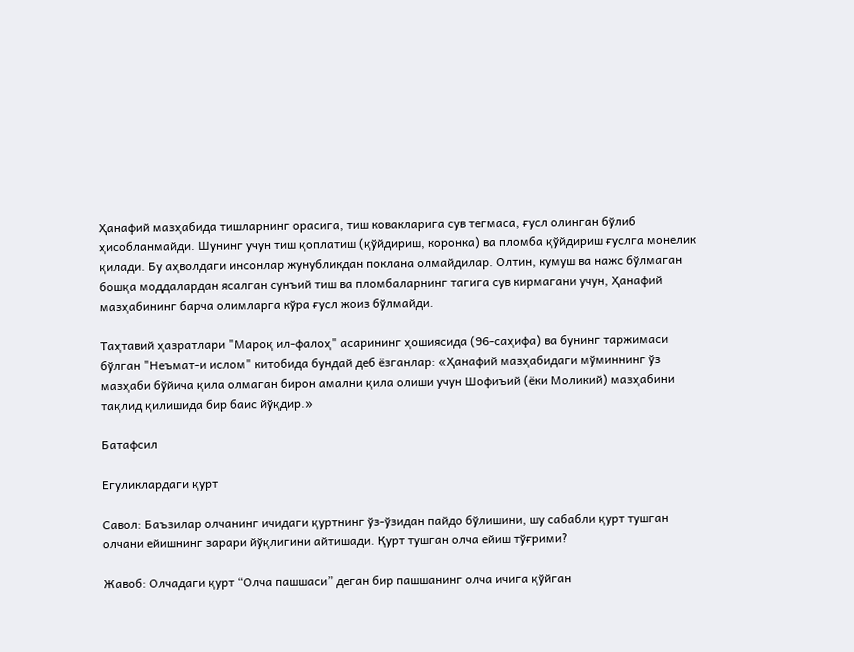Ҳанафий мазҳабида тишларнинг орасига, тиш ковакларига сув тегмаса, ғусл олинган бўлиб ҳисобланмайди. Шунинг учун тиш қоплатиш (қўйдириш, коронка) ва пломба қўйдириш ғуслга монелик қилади. Бу аҳволдаги инсонлар жунубликдан поклана олмайдилар. Олтин, кумуш ва нажс бўлмаган бошқа моддалардан ясалган сунъий тиш ва пломбаларнинг тагига сув кирмагани учун, Ҳанафий мазҳабининг барча олимларга кўра ғусл жоиз бўлмайди.

Таҳтавий ҳазратлари "Мароқ ил-фалоҳ" асарининг ҳошиясида (96-саҳифа) ва бунинг таржимаси бўлган "Неъмат-и ислом" китобида бундай деб ёзганлар: «Ҳанафий мазҳабидаги мўминнинг ўз мазҳаби бўйича қила олмаган бирон амални қила олиши учун Шофиъий (ёки Моликий) мазҳабини тақлид қилишида бир баис йўқдир.»

Батафсил

Егуликлардаги қурт

Савол: Баъзилар олчанинг ичидаги қуртнинг ўз-ўзидан пайдо бўлишини, шу сабабли қурт тушган олчани ейишнинг зарари йўқлигини айтишади. Қурт тушган олча ейиш тўғрими?

Жавоб: Олчадаги қурт “Олча пашшаси” деган бир пашшанинг олча ичига қўйган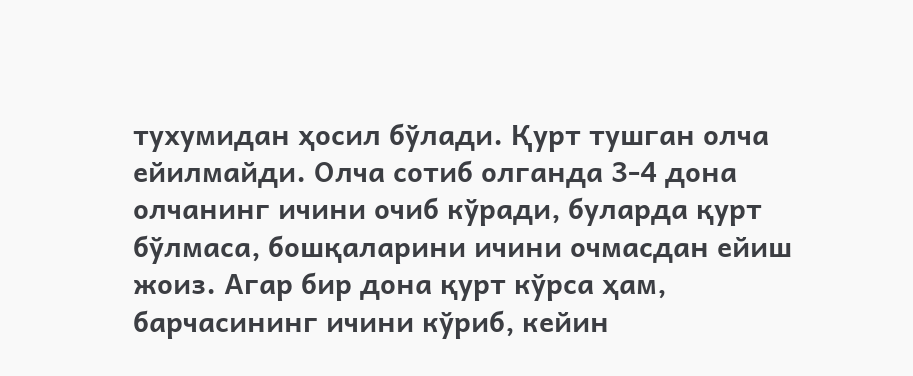тухумидан ҳосил бўлади. Қурт тушган олча ейилмайди. Олча сотиб олганда 3-4 дона олчанинг ичини очиб кўради, буларда қурт бўлмаса, бошқаларини ичини очмасдан ейиш жоиз. Агар бир дона қурт кўрса ҳам, барчасининг ичини кўриб, кейин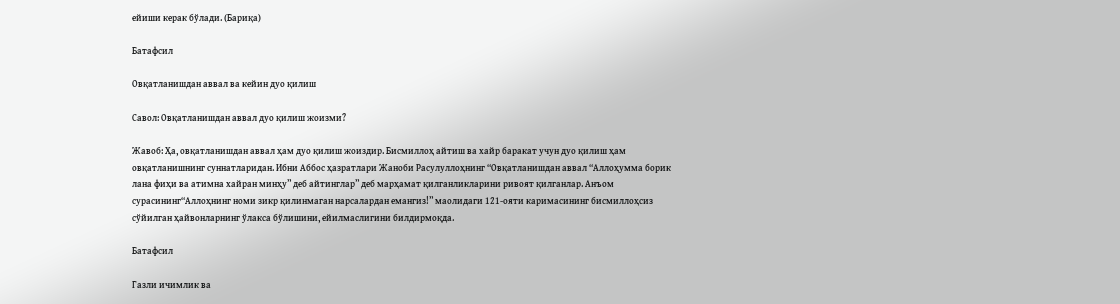ейиши керак бўлади. (Бариқа)

Батафсил

Овқатланишдан аввал ва кейин дуо қилиш

Савол: Овқатланишдан аввал дуо қилиш жоизми?

Жавоб: Ҳа, овқатланишдан аввал ҳам дуо қилиш жоиздир. Бисмиллоҳ айтиш ва хайр баракат учун дуо қилиш ҳам овқатланишнинг суннатларидан. Ибни Аббос ҳазратлари Жаноби Расулуллоҳнинг “Овқатланишдан аввал “Аллоҳумма борик лана фиҳи ва атимна хайран минҳу” деб айтинглар” деб марҳамат қилганликларини ривоят қилганлар. Анъом сурасининг“Аллоҳнинг номи зикр қилинмаган нарсалардан емангиз!” маолидаги 121-ояти каримасининг бисмиллоҳсиз сўйилган ҳайвонларнинг ўлакса бўлишини, ейилмаслигини билдирмоқда.

Батафсил

Газли ичимлик ва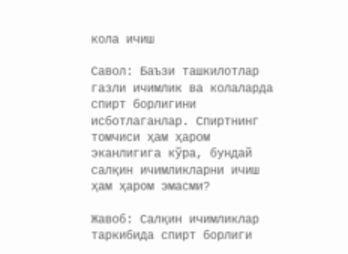кола ичиш

Савол: Баъзи ташкилотлар газли ичимлик ва колаларда спирт борлигини исботлаганлар. Спиртнинг томчиси ҳам ҳаром эканлигига кўра, бундай салқин ичимликларни ичиш ҳам ҳаром эмасми?

Жавоб: Салқин ичимликлар таркибида спирт борлиги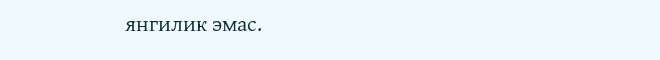янгилик эмас.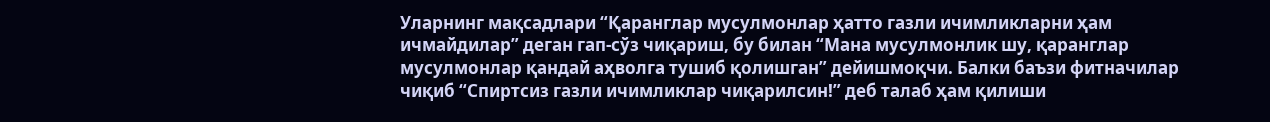Уларнинг мақсадлари “Қаранглар мусулмонлар ҳатто газли ичимликларни ҳам ичмайдилар” деган гап-сўз чиқариш, бу билан “Мана мусулмонлик шу, қаранглар мусулмонлар қандай аҳволга тушиб қолишган” дейишмоқчи. Балки баъзи фитначилар чиқиб “Спиртсиз газли ичимликлар чиқарилсин!” деб талаб ҳам қилиши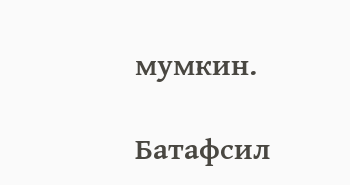мумкин.

Батафсил